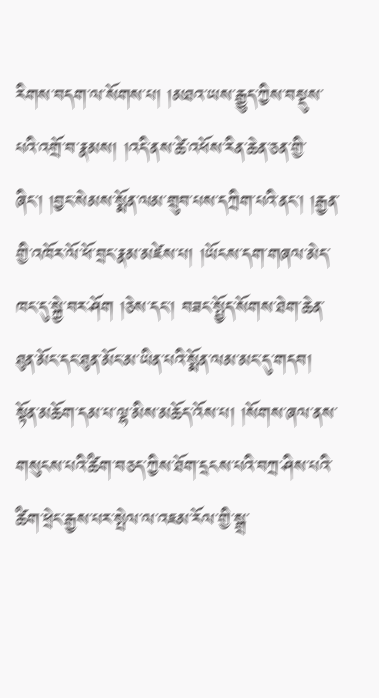རིགས་བདག་ལ་སོགས་པ། །མཐའ་ཡས་རྒྱུད་ཀྱིས་བསྡུས་པའི་འགྲོ་བ་རྣམས། །འདི་ནས་ཚེ་འཕོས་རིན་ཆེན་ཅན་གྱི་ཞིང་། །བྱང་སེམས་སྨོན་ལམ་གྲུབ་པས་དཀྲིག་པའི་ནང་། །རྒྱན་གྱི་འཁོར་ལོ་ཕོ་བྲང་རྣམ་མཛེས་པ། །ཡོངས་དག་གཞལ་མེད་ཁང་དུ་སྐྱེ་བར་ཤོག །ཅེས་དང་། བཟང་སྤྱོད་སོགས་ཐེག་ཆེན་ཐུན་མོང་དང་ཐུན་མོང་མ་ཡིན་པའི་སྨོན་ལམ་མང་དུ་གདབ། སྟོན་མཆོག་དམ་པ་ལྷ་མིས་མཆོད་འོས་པ། །སོགས་ཞལ་ནས་གསུངས་པའི་ཚིག་བཅད་ཀྱིས་ཐོག་དྲངས་པའི་བཀྲ་ཤིས་པའི་ཚིག་ཕྲེང་རྒྱས་པར་སྤེལ་ལ་འཇམ་རོལ་གྱི་སྒྲ་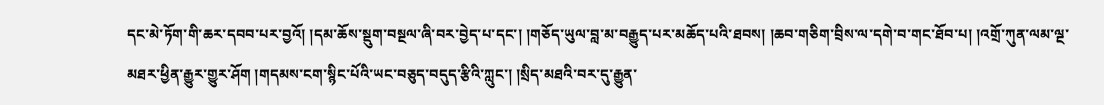དང་མེ་ཏོག་གི་ཆར་དབབ་པར་བྱའོ། །དམ་ཆོས་སྡུག་བསྔལ་ཞི་བར་བྱེད་པ་དང་། །གཅོད་ཡུལ་བླ་མ་བརྒྱུད་པར་མཆོད་པའི་ཐབས། །ཆབ་གཅིག་བྲིས་ལ་དགེ་བ་གང་ཐོབ་པ། །འགྲོ་ཀུན་ལམ་ལྔ་མཐར་ཕྱིན་རྒྱུར་གྱུར་ཤོག །གདམས་ངག་སྙིང་པོའི་ཡང་བཅུད་བདུད་རྩིའི་ཀླུང་། །སྲིད་མཐའི་བར་དུ་རྒྱུན་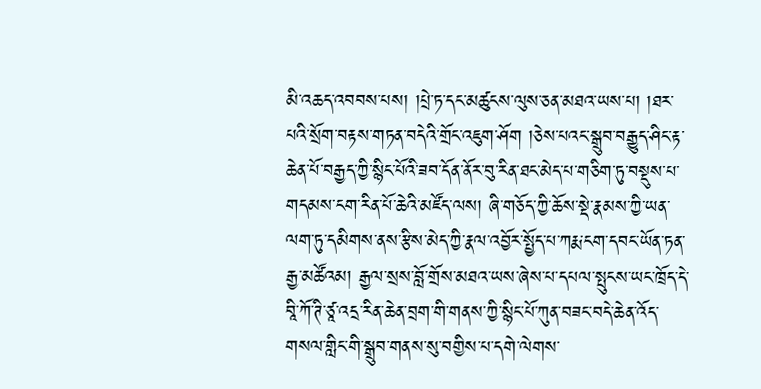མི་འཆད་འབབས་པས། །པྲེ་ཏ་དང་མཚུངས་ལུས་ཅན་མཐའ་ཡས་པ། །ཐར་པའི་སྲོག་བརྟས་གཏན་བདེའི་གྲོང་འཇུག་ཤོག །ཅེས་པའང་སྒྲུབ་བརྒྱུད་ཤིང་རྟ་ཆེན་པོ་བརྒྱད་ཀྱི་སྙིང་པོའི་ཟབ་དོན་ནོར་བུ་རིན་ཐང་མེད་པ་གཅིག་ཏུ་བསྡུས་པ་གདམས་ངག་རིན་པོ་ཆེའི་མཛོད་ལས། ཞི་གཅོད་ཀྱི་ཆོས་སྡེ་རྣམས་ཀྱི་ཡན་ལག་ཏུ་དམིགས་ནས་རྩིས་མེད་ཀྱི་རྣལ་འབྱོར་སྤྱོད་པ་ཀརྨ་ངག་དབང་ཡོན་ཏན་རྒྱ་མཚོའམ། རྒྱལ་སྲས་བློ་གྲོས་མཐའ་ཡས་ཞེས་པ་དཔལ་སྤུངས་ཡང་ཁྲོད་དེ་བཱི་ཀོ་ཊི་ཙཱ་འདྲ་རིན་ཆེན་བྲག་གི་གནས་ཀྱི་སྙིང་པོ་ཀུན་བཟང་བདེ་ཆེན་འོད་གསལ་གླིང་གི་སྒྲུབ་གནས་སུ་བགྱིས་པ་དགེ་ལེགས་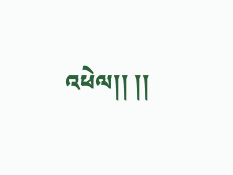འཕེལ།། །།